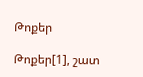Թոքեր

Թոքեր[1], շատ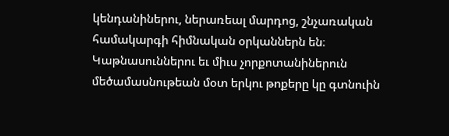կենդանիներու, ներառեալ մարդոց, շնչառական համակարգի հիմնական օրկաններն են։ Կաթնասուններու եւ միւս չորքոտանիներուն մեծամասնութեան մօտ երկու թոքերը կը գտնուին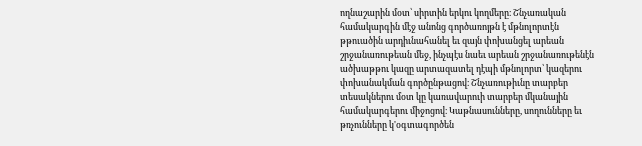ողնաշարին մօտ՝ սիրտին երկու կողմերը։ Շնչառական համակարգին մէջ անոնց գործառոյթն է մթնոլորտէն թթուածին արդիւնահանել եւ զայն փոխանցել արեան շրջանառութեան մեջ, ինչպէս նաեւ արեան շրջանառութենէն ածխաթթու կազը արտազատել դէպի մթնոլորտ՝ կազերու փոխանակման գործընթացով։ Շնչառութիւնը տարբեր տեսակներու մօտ կը կառավարուի տարբեր մկանային համակարգերու միջոցով։ Կաթնասունները, սողունները եւ թռչունները կ'օգտագործեն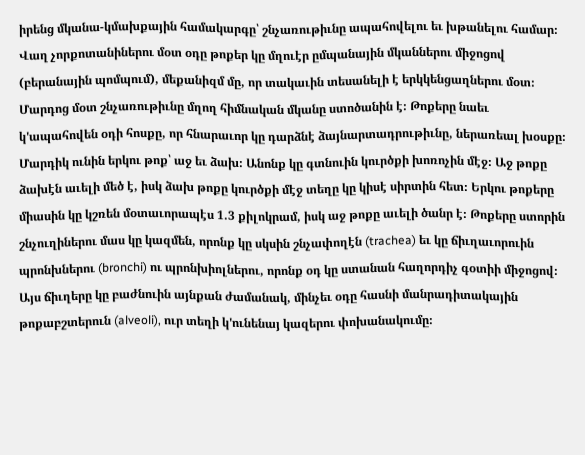իրենց մկանա-կմախքային համակարգը՝ շնչառութիւնը ապահովելու եւ խթանելու համար։ Վաղ չորքոտանիներու մօտ օդը թոքեր կը մղուէր ըմպանային մկաններու միջոցով (բերանային պոմպում), մեքանիզմ մը, որ տակաւին տեսանելի է երկկենցաղներու մօտ։ Մարդոց մօտ շնչառութիւնը մղող հիմնական մկանը ստոծանին է։ Թոքերը նաեւ կ'ապահովեն օդի հոսքը, որ հնարաւոր կը դարձնէ ձայնարտադրութիւնը, ներառեալ խօսքը։
Մարդիկ ունին երկու թոք՝ աջ եւ ձախ։ Անոնք կը գտնուին կուրծքի խոռոչին մէջ։ Աջ թոքը ձախէն աւելի մեծ է, իսկ ձախ թոքը կուրծքի մէջ տեղը կը կիսէ սիրտին հետ։ Երկու թոքերը միասին կը կշռեն մօտաւորապէս 1.3 քիլոկրամ, իսկ աջ թոքը աւելի ծանր է։ Թոքերը ստորին շնչուղիներու մաս կը կազմեն, որոնք կը սկսին շնչափողէն (trachea) եւ կը ճիւղաւորուին պրոնխներու (bronchi) ու պրոնխիոլներու, որոնք օդ կը ստանան հաղորդիչ գօտիի միջոցով։ Այս ճիւղերը կը բաժնուին այնքան ժամանակ, մինչեւ օդը հասնի մանրադիտակային թոքաբշտերուն (alveoli), ուր տեղի կ'ունենայ կազերու փոխանակումը։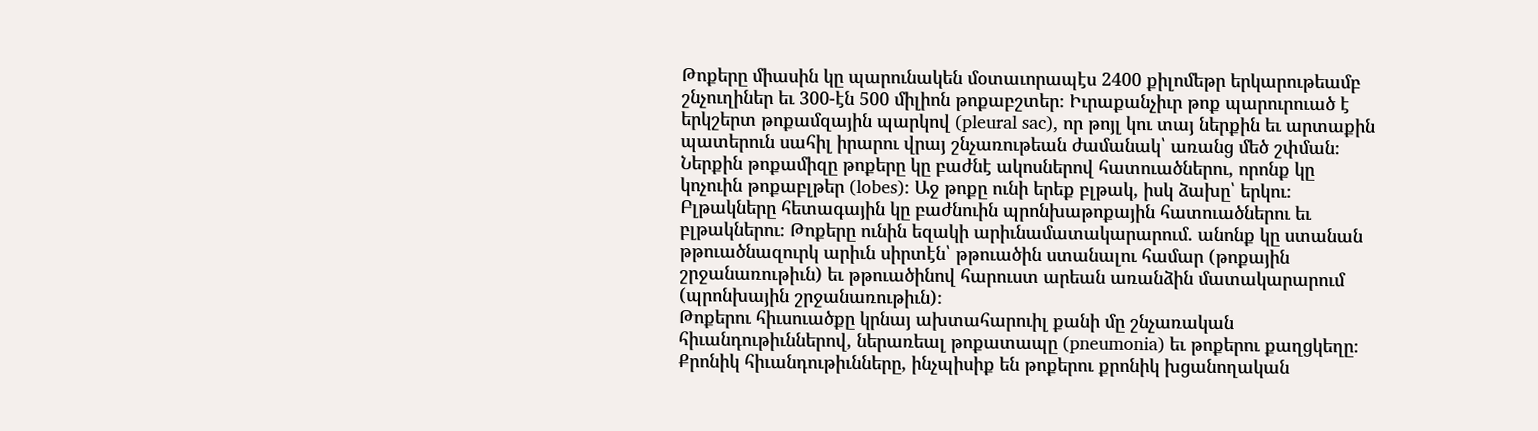Թոքերը միասին կը պարունակեն մօտաւորապէս 2400 քիլոմեթր երկարութեամբ շնչուղիներ եւ 300-էն 500 միլիոն թոքաբշտեր։ Իւրաքանչիւր թոք պարուրուած է երկշերտ թոքամզային պարկով (pleural sac), որ թոյլ կու տայ ներքին եւ արտաքին պատերուն սահիլ իրարու վրայ շնչառութեան ժամանակ՝ առանց մեծ շփման։ Ներքին թոքամիզը թոքերը կը բաժնէ ակոսներով հատուածներու, որոնք կը կոչուին թոքաբլթեր (lobes)։ Աջ թոքը ունի երեք բլթակ, իսկ ձախը՝ երկու։ Բլթակները հետագային կը բաժնուին պրոնխաթոքային հատուածներու եւ բլթակներու։ Թոքերը ունին եզակի արիւնամատակարարում. անոնք կը ստանան թթուածնազուրկ արիւն սիրտէն՝ թթուածին ստանալու համար (թոքային շրջանառութիւն) եւ թթուածինով հարուստ արեան առանձին մատակարարում (պրոնխային շրջանառութիւն)։
Թոքերու հիւսուածքը կրնայ ախտահարուիլ քանի մը շնչառական հիւանդութիւններով, ներառեալ թոքատապը (pneumonia) եւ թոքերու քաղցկեղը։ Քրոնիկ հիւանդութիւնները, ինչպիսիք են թոքերու քրոնիկ խցանողական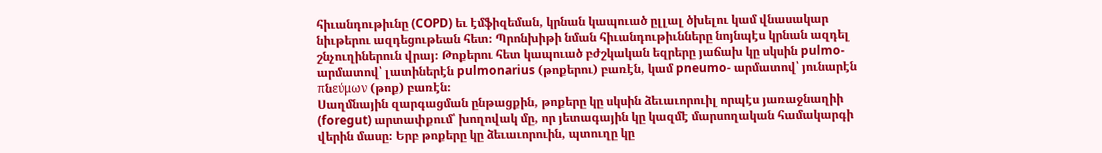հիւանդութիւնը (COPD) եւ էմֆիզեման, կրնան կապուած ըլլալ ծխելու կամ վնասակար նիւթերու ազդեցութեան հետ։ Պրոնխիթի նման հիւանդութիւնները նոյնպէս կրնան ազդել շնչուղիներուն վրայ։ Թոքերու հետ կապուած բժշկական եզրերը յաճախ կը սկսին pulmo- արմատով՝ լատիներէն pulmonarius (թոքերու) բառէն, կամ pneumo- արմատով՝ յունարէն πնεύμων (թոք) բառէն։
Սաղմնային զարգացման ընթացքին, թոքերը կը սկսին ձեւաւորուիլ որպէս յառաջնաղիի (foregut) արտափքում՝ խողովակ մը, որ յետագային կը կազմէ մարսողական համակարգի վերին մասը։ Երբ թոքերը կը ձեւաւորուին, պտուղը կը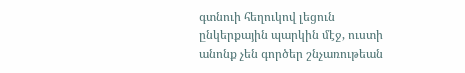գտնուի հեղուկով լեցուն ընկերքային պարկին մէջ, ուստի անոնք չեն գործեր շնչառութեան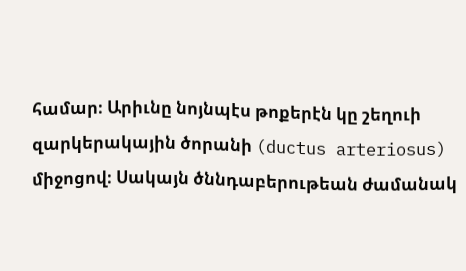համար։ Արիւնը նոյնպէս թոքերէն կը շեղուի զարկերակային ծորանի (ductus arteriosus) միջոցով։ Սակայն ծննդաբերութեան ժամանակ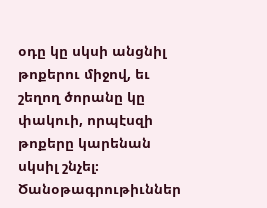օդը կը սկսի անցնիլ թոքերու միջով, եւ շեղող ծորանը կը փակուի, որպէսզի թոքերը կարենան սկսիլ շնչել։
Ծանօթագրութիւններ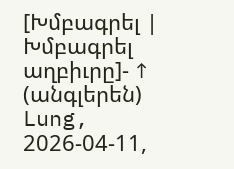[Խմբագրել | Խմբագրել աղբիւրը]- ↑ (անգլերեն) Lung, 2026-04-11,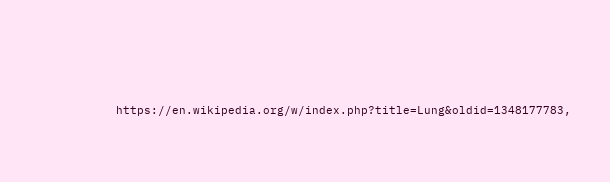https://en.wikipedia.org/w/index.php?title=Lung&oldid=1348177783,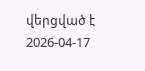վերցված է 2026-04-17